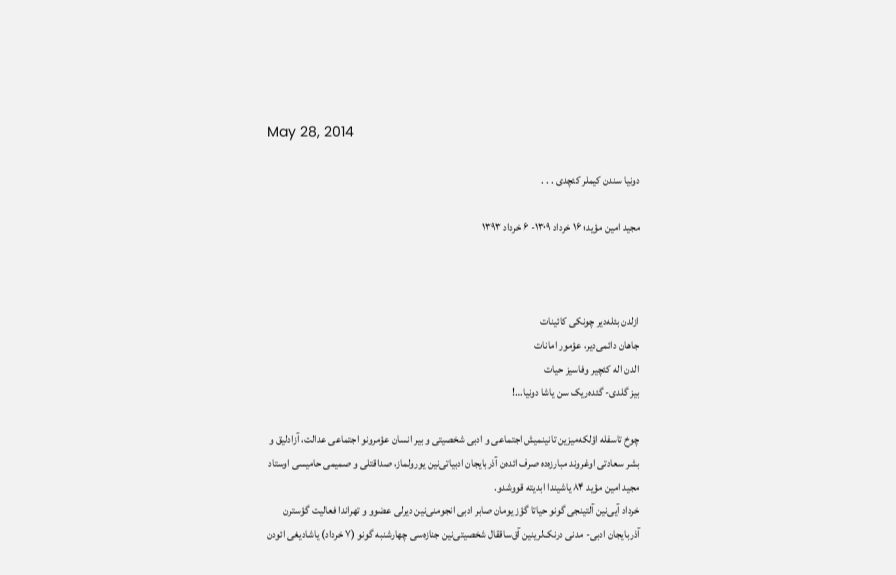May 28, 2014

دونیا سندن کیملر کئچدی . . .

مجید امین مؤید؛ ۱۶ خرداد ۱۳۰۹- ۶ خرداد ۱۳۹۳



ازلدن بئله‌دیر چونکی کائینات
جاهان دائمی‌دیر، عؤمور امانات
الدن اله کئچیر وفاسیز حیات
بیز گلدی- گئده‌ریک سن یاشا دونیا…!

چوخ تاسفله اؤلکه‌میزین تانینمیش اجتماعی و ادبی شخصیتی و بیر انسان عؤمرونو اجتماعی عدالت، آزادلیق و بشر سعادتی اوغروند مبارزه‌ده صرف ائده‌ن آذربایجان ادبیاتی‌نین یورولماز، صداقتلی و صمیمی حامیسی اوستاد مجید امین مؤید ۸۴ یاشیندا ابدیته قووشدو.
خرداد آیی‌نین آلتینجی گونو حیاتا گؤز یومان صابر ادبی انجومنی‌نین دیرلی عضوو و تهراندا فعالیت گؤسترن آذربایجان ادبی- مدنی درنک‌لرینین آق‌ساققال شخصیتی‌نین جنازه‌سی چهارشنبه گونو (۷ خرداد) یاشادیغی ائودن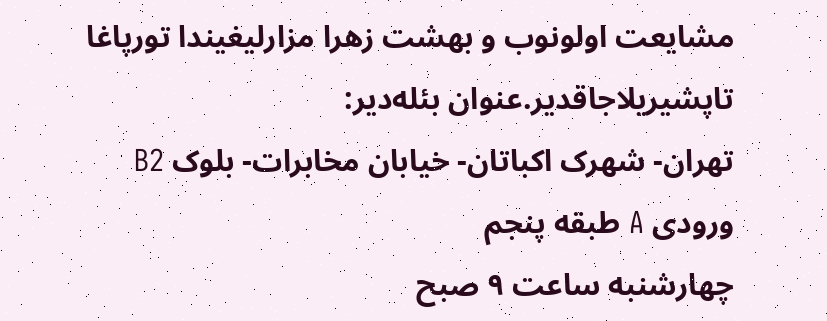مشایعت اولونوب و بهشت زهرا مزارلیغیندا تورپاغا تاپشیریلاجاقدیر.عنوان بئله‌دیر:
تهران- شهرک اکباتان- خیابان مخابرات- بلوک B2 ورودی A طبقه پنجم
چهارشنبه ساعت ۹ صبح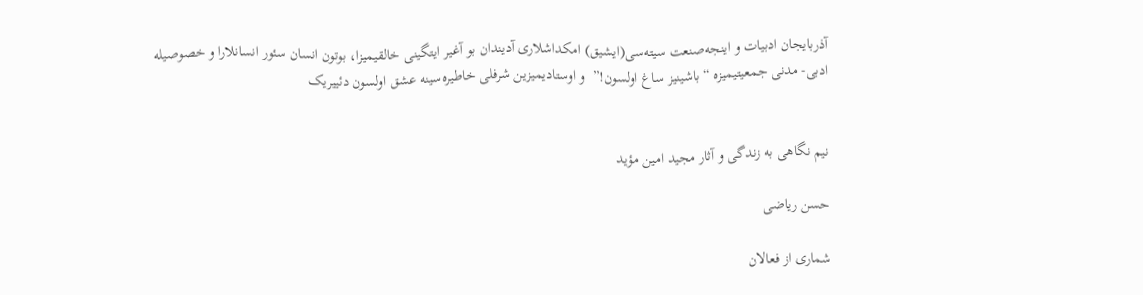آذربایجان ادبیات و اینجه‌صنعت سیته‌سی(ایشیق) امکداشلاری آدیندان بو آغیر ایتگینی خالقیمیزا، بوتون انسان سئور انسانلارا و خصوصیله ادبی- مدنی جمعیتیمیزه “باشینیز ساغ اولسون!”  و اوستادیمیزین شرفلی خاطیره‌سینه عشق اولسون دئییریک


نیم نگاهی به زندگی و آثار مجید امین مؤید

حسن ریاضی

شماری از فعالان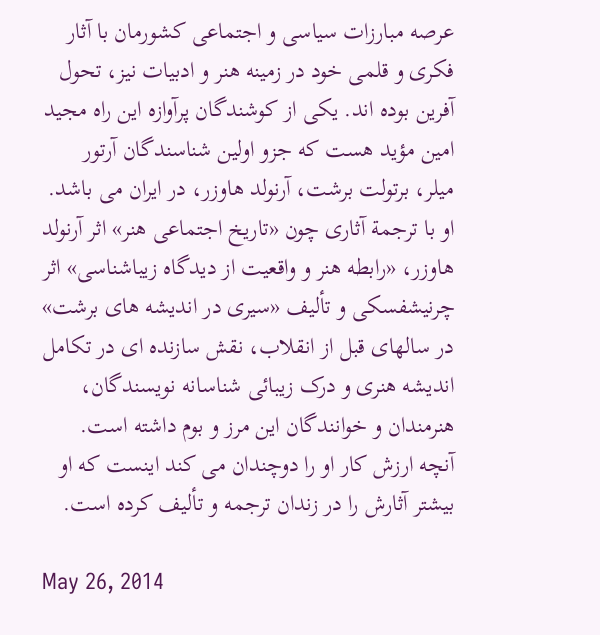عرصه مبارزات سیاسی و اجتماعی کشورمان با آثار فکری و قلمی خود در زمینه هنر و ادبیات نیز، تحول آفرین بوده اند. یکی از کوشندگان پرآوازه این راه مجید امین مؤید هست که جزو اولین شناسندگان آرتور میلر، برتولت برشت، آرنولد هاوزر، در ایران می باشد. او با ترجمة آثاری چون «تاریخ اجتماعی هنر» اثر آرنولد هاوزر، «رابطه هنر و واقعیت از دیدگاه زیباشناسی» اثر چرنیشفسکی و تألیف «سیری در اندیشه های برشت» در سالهای قبل از انقلاب، نقش سازنده ای در تکامل اندیشه هنری و درک زیبائی شناسانه نویسندگان، هنرمندان و خوانندگان این مرز و بوم داشته است. آنچه ارزش کار او را دوچندان می کند اینست که او بیشتر آثارش را در زندان ترجمه و تألیف کرده است.

May 26, 2014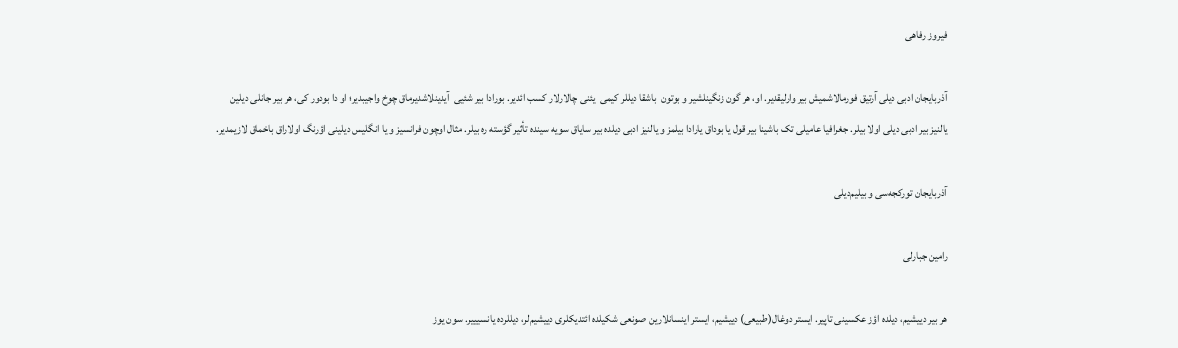فیروز رفاهی

آذربایجان ادبی دیلی آرتیق فورمالاشمیش بیر وارلیقدیر. او، هر گون زنگینلشیر و بوتون  باشقا دیللر کیمی  یئنی چالارلار کسب ائدیر. بورادا بیر شئیی  آیدینلاشدیرماق چوخ واجیبدیر؛ او دا بودور کی، هر بیر جانلی دیلین یالنیز بیر ادبی دیلی اولا بیلر. جغرافیا عامیلی تک باشینا بیر قول یا بوداق یارادا بیلمز و یالنیز ادبی دیلده بیر سایاق سویه سینده تأثیر گؤسته ره بیلر. مثال اوچون فرانسیز و یا انگلیس دیلینی اؤرنگ اولاراق باخماق لازیمدیر.

آذربایجان تورکجه‌سی و بیلیم‌دیلی

رامین جبارلی

هر بیر دییشیم، دیلده اؤز عکسینی تاپیر. ایستر دوغال(طبیعی) دییشیم، ایستر اینسانلارین صونعی شکیلده ائتدیکلری دییشیم‌لر، دیللرده یانسیییر. سون یوز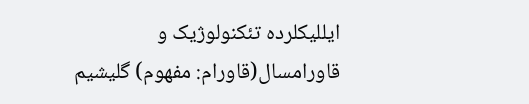ایللیکلرده تئکنولوژیک و قاورامسال(قاورام: مفهوم) گلیشیم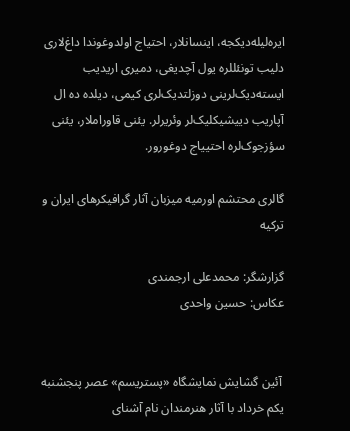ایره‌لیله‌دیکجه، اینسانلار، احتیاج اولدوغوندا داغ‌لاری دلیب تونئللره یول آچدیغی، دمیری اریدیب ایسته‌دیک‌لرینی دوزلتدیک‌لری کیمی، دیلده ده ال آپاریب دییشیکلیک‌لر وئریرلر. یئنی قاوراملار، یئنی سؤزجوک‌لره احتییاج دوغورور.

گالری محتشم اورمیه میزبان آثار گرافیکرهای ایران و ترکیه

گزارشگر: محمدعلی ارجمندی
عکاس: حسین واحدی


 آئین گشایش نمایشگاه «پستریسم» عصر پنجشنبه یکم خرداد با آثار هنرمندان نام آشنای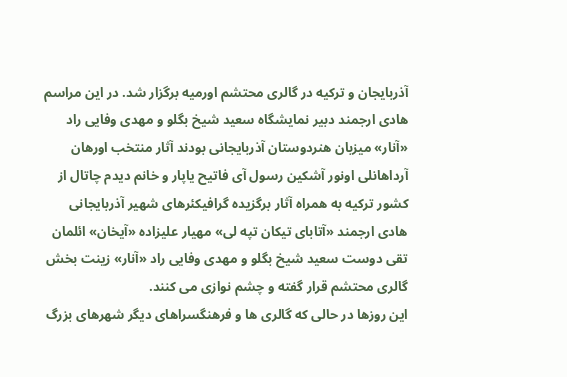آذربایجان و ترکیه در گالری محتشم اورمیه برگزار شد. در این مراسم هادی ارجمند دبیر نمایشگاه سعید شیخ بگلو و مهدی وفایی راد «آنار» میزبان هنردوستان آذربایجانی بودند آثار منتخب اورهان آرداهانلی اونور آشکین رسول آی فاتیح یاپار و خانم دیدم چاتال از کشور ترکیه به همراه آثار برگزیده گرافیکئرهای شهیر آذربایجانی هادی ارجمند «آتابای تیکان تپه لی» مهیار علیزاده «آیخان» ائلمان تقی دوست سعید شیخ بگلو و مهدی وفایی راد «آنار» زینت بخش گالری محتشم قرار گفته و چشم نوازی می کنند.
این روزها در حالی که گالری ها و فرهنگسراهای دیگر شهرهای بزرگ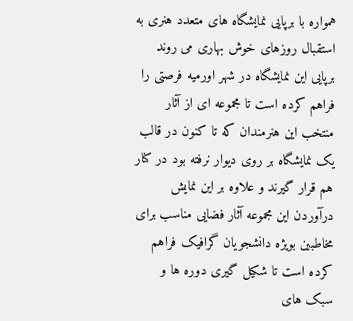همواره با برپایی نمایشگاه های متعدد هنری به استقبال روزهای خوش بهاری می روند برپایی این نمایشگاه در شهر اورمیه فرصتی را فراهم کرده است تا مجموعه ای از آثار منتخب این هنرمندان که تا کنون در قالب یک نمایشگاه بر روی دیوار نرفته بود در کنار هم قرار گیرند و علاوه بر این نمایش درآوردن این مجموعه آثار فضایی مناسب برای مخاطبین بویژه دانشجویان گرافیک فراهم کرده است تا شکیل گیری دوره ها و سبک های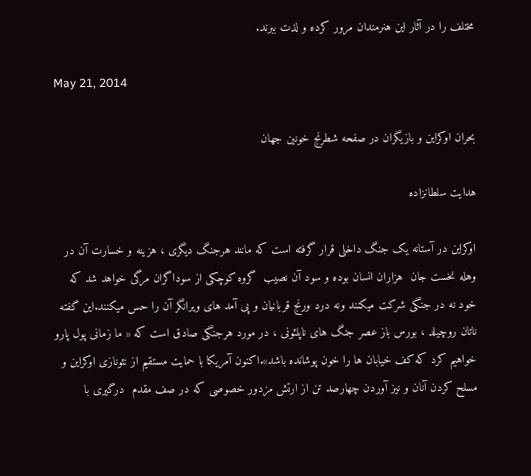مختلف را در آثار این هنرمندان مرور کرده و لذت ببرند.

May 21, 2014

بحران اوکراین و بازیگران در صفحه شطرنج خونین جهان

هدایت سلطانزاده

اوکراین در آستانه یک جنگ داخلی قرار گرفته است که مانند هرجنگ دیگری ، هزینه و خسارت آن در وهله نخست جان  هزاران انسان بوده و سود آن نصیب  گروه کوچکی از سوداگران مرگی خواهد شد که خود نه در جنگی شرکت میکنند ونه درد ورنج قربانیان و پی آمد های ویرانگر آن را حس میکنند.این گفته ناتان روچیلد ، بورس باز عصر جنگ های ناپلئونی ، در مورد هرجنگی صادق است که « ما زمانی پول پارو خواهیم کرد که کف خیابان ها را خون پوشانده باشد».اکنون آمریکا با حمایت مستقیم از نئونازی اوکراین و مسلح کردن آنان و نیز آوردن چهارصد تن از ارتش مزدور خصوصی که در صف مقدم  درگیری با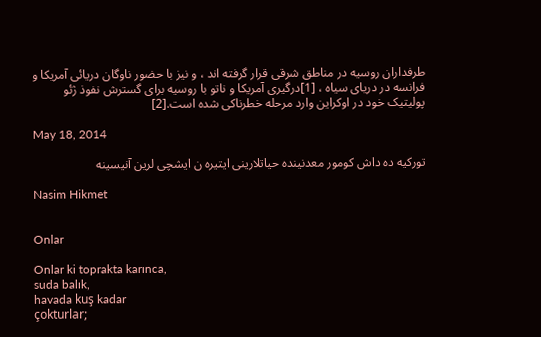طرفداران روسیه در مناطق شرقی قرار گرفته اند ، و نیز با حضور ناوگان دریائی آمریکا و فرانسه در دریای سیاه ، [1]درگیری آمریکا و ناتو با روسیه برای گسترش نفوذ ژئو پولیتیک خود در اوکراین وارد مرحله خطرناکی شده است.[2]

May 18, 2014

تورکیه ده داش کومور معدنینده حیاتلارینی ایتیره ن ایشچی لرین آنیسینه

Nasim Hikmet


Onlar

Onlar ki toprakta karınca,
suda balık,
havada kuş kadar
çokturlar;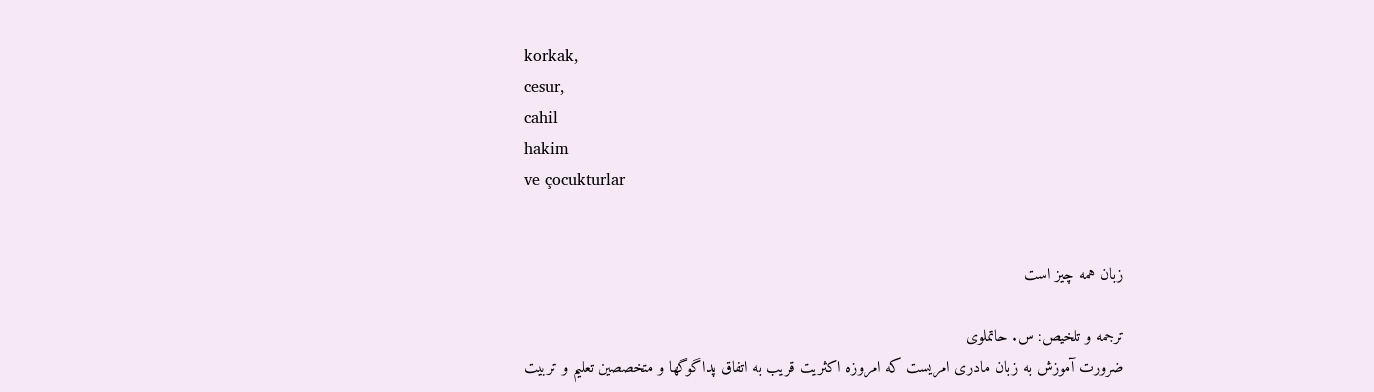korkak,
cesur,
cahil
hakim
ve çocukturlar


زبان همه چیز است

ترجمه و تلخیص: س. حاتملوی
ضرورت آموزش به زبان مادری امریست که امروزه اکثریت قریب به اتفاق پداگوگها و متخصصین تعلیم و تربیت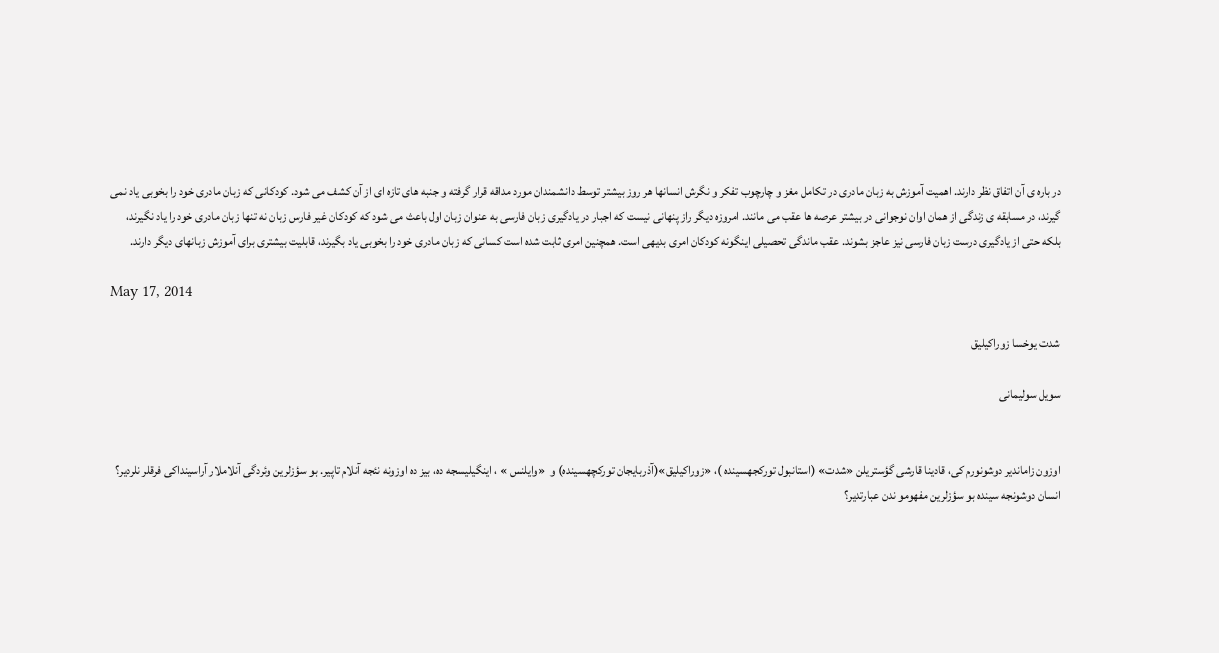در باره ی آن اتفاق نظر دارند. اهمیت آموزش به زبان مادری در تکامل مغز و چارچوب تفکر و نگرش انسانها هر روز بیشتر توسط دانشمندان مورد مداقه قرار گرفته و جنبه های تازه ای از آن کشف می شود. کودکانی که زبان مادری خود را بخوبی یاد نمی گیرند، در مسابقه ی زندگی از همان اوان نوجوانی در بیشتر عرصه ها عقب می مانند. امروزه دیگر راز پنهانی نیست که اجبار در یادگیری زبان فارسی به عنوان زبان اول باعث می شود که کودکان غیر فارس زبان نه تنها زبان مادری خود را یاد نگیرند، بلکه حتی از یادگیری درست زبان فارسی نیز عاجز بشوند. عقب ماندگی تحصیلی اینگونه کودکان امری بدیهی است. همچنین امری ثابت شده است کسانی که زبان مادری خود را بخوبی یاد بگیرند، قابلیت بیشتری برای آموزش زبانهای دیگر دارند.

May 17, 2014

شدت یوخسا زوراکیلیق

سویل سولیمانی


اوزون زاماندیر دوشونورم کی، قادینا قارشی گؤستریلن «شدت» (استانبول تورکجهسینده )، «زوراکیلیق»(آذربایجان تورکچهسینده) و  «وایلنس » ، اینگیلیسجه ده، بیز ده اوزونه نئجه آنلام تاپیر. بو سؤزلرین وئردگی آنلاملار آراسینداکی فرقلر نلردیر؟ انسان دوشونجه سينده بو سؤزلرین مفهومو ندن عبارتدیر؟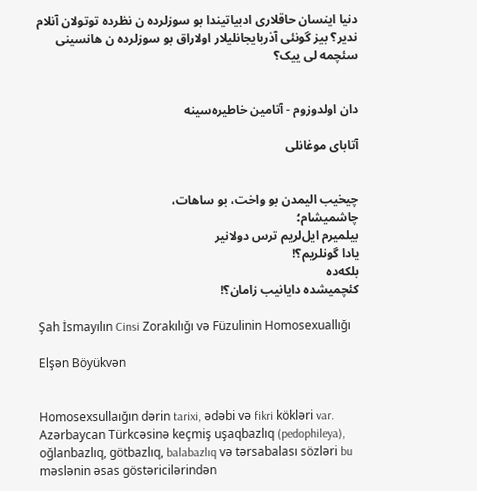دنیا اینسان حاقلاری ادبیاتیندا بو سوزلرده ن نظرده توتولان آنلام ندیر؟ بیز گونئی آذربایجانلیلار اولاراق بو سوزلرده ن هانسینی سئچمه لی يیک؟


دان اولدوزوم - آتامین خاطیره‌سینه

آتابای موغانلی


چیخیب الیمدن بو واخت، بو ساهات،
چاشمیشام؛
بیلمیرم ایل‌لریم ترس دولانیر
یا‌دا گونلریم؟!
بلکه‌ده
کئچمیشده دایانیب زامان؟!

Şah İsmayılın Cinsi Zorakılığı və Füzulinin Homosexuallığı

Elşən Böyükvən


Homosexsullaığın dərin tarixi, ədəbi və fikri kökləri var. Azərbaycan Türkcəsinə keçmiş uşaqbazlıq (pedophileya), oğlanbazlıq, götbazlıq, balabazlıq və tərsabalası sözləri bu məslənin əsas göstəricilərindən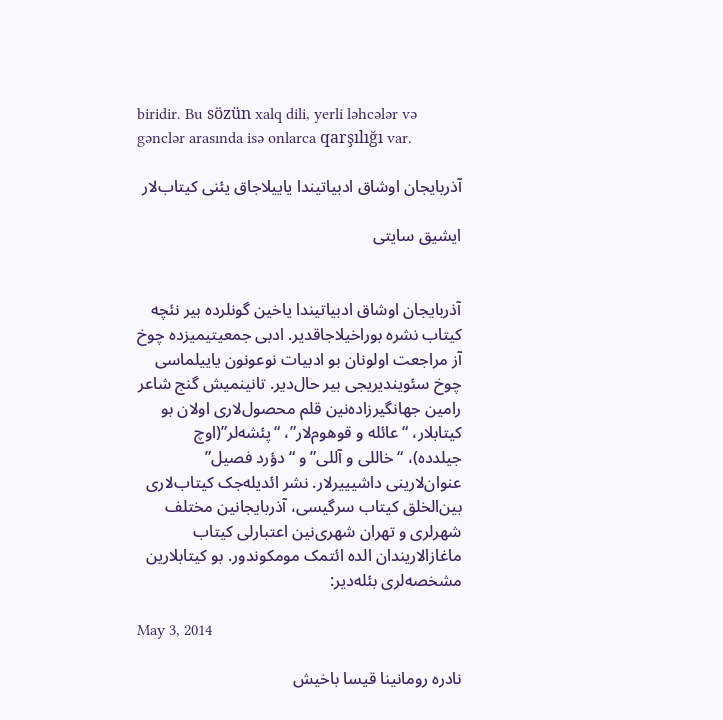biridir. Bu sözün xalq dili, yerli ləhcələr və gənclər arasında isə onlarca qarşılığı var.

آذربایجان اوشاق ادبیاتیندا یاییلاجاق یئنی کیتاب‌لار

ایشیق سایتی


آذربایجان اوشاق ادبیاتیندا یاخین گونلرده بیر نئچه کیتاب نشره بوراخیلاجاقدیر. ادبی جمعیتیمیزده چوخ آز مراجعت اولونان بو ادبیات نوعونون یاییلماسی چوخ سئویندیریجی بیر حال‌دیر. تانینمیش گنج شاعر رامین جهانگیرزاده‌نین قلم محصول‌لاری اولان بو کیتابلار، “عائله و قوهوم‌لار”، “پئشه‌لر”(اوچ جیلدده)، “خاللی و آللی” و “دؤرد فصیل” عنوان‌لارینی داشیییرلار. نشر ائدیله‌جک کیتاب‌لاری بین‌الخلق کیتاب سرگیسی، آذربایجانین مختلف شهرلری و تهران شهری‌نین اعتبارلی کیتاب ماغازالاریندان الده ائتمک مومکوندور. بو کیتابلارین مشخصه‌لری بئله‌دیر:

May 3, 2014

نادره رومانینا قیسا باخیش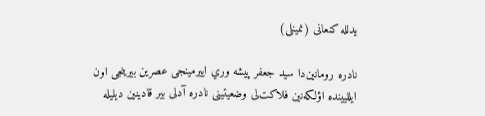یدلله کنعانی (نمینلی)

نادره رومانین‌دا سيد جعفر پيشه وري ایيرمینجی عصرین بیرینجی اون ایللیینده اؤلکه‌نین فلاکت‌لی وضعیتینی نادره آدلی بیر قادینین دیلیله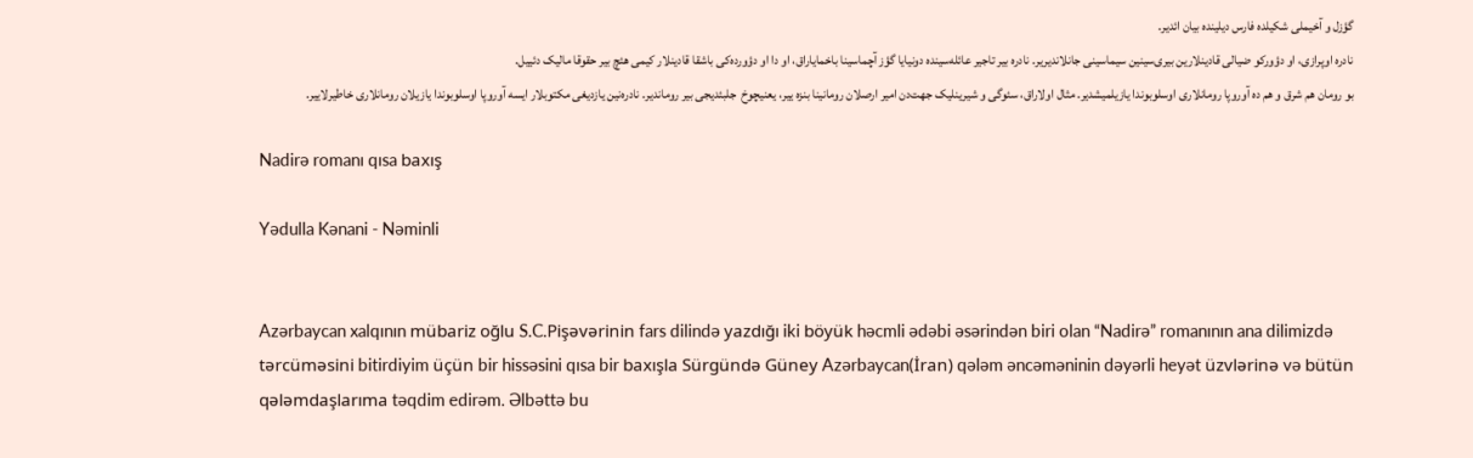گؤزل و آخیملی شکیلده فارس دیلینده بیان ائدیر.
نادره اوپرازی، او دؤورکو ضیالی قادینلارین بیری‌سینین سیماسینی جانلاندیریر. نادره بیر تاجیر عائله‌سینده دونیایا گؤز آچماسینا باخمایاراق، او دا او دؤورده‌کی باشقا قادینلار کیمی هئچ بیر حقوقا مالیک دئییل.
بو رومان هم شرق و هم ده آوروپا رومانلاری اوسلوبوندا یازیلمیشدیر. مثال اولاراق، سئوگی و شیرینلیک جهت‌دن امیر ارصلان رومانینا بنزه ییر، یعنیچوخ  جلبئدیجی بير روماندیر. نادره‌نین یازدیغی مکتوبلار ایسه آوروپا اوسلوبوندا یازیلان رومانلاری خاطیرلاییر.

Nadirə romanı qısa baxış

Yədulla Kənani - Nəminli


Azərbaycan xalqının mübariz oğlu S.C.Pişəvərinin fars dilində yazdığı iki böyük həcmli ədəbi əsərindən biri olan “Nadirə” romanının ana dilimizdə tərcüməsini bitirdiyim üçün bir hissəsini qısa bir baxışla Sürgündə Güney Azərbaycan(İran) qələm əncəməninin dəyərli heyət üzvlərinə və bütün qələmdaşlarıma təqdim edirəm. Əlbəttə bu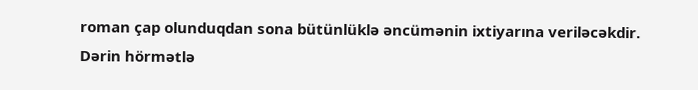roman çap olunduqdan sona bütünlüklə əncümənin ixtiyarına veriləcəkdir.
Dərin hörmətlə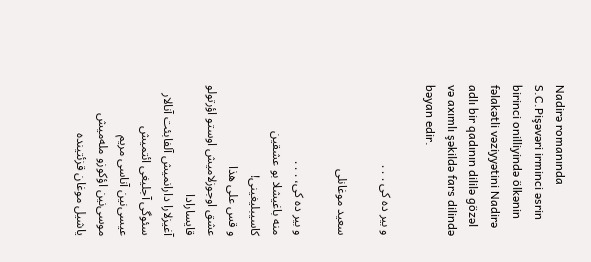Nadirə romanında S.C.Pişəvəri irminci əsrin birinci onilliyində ölkənin fəlakətli vəziyyətini Nadirə adlı bir qadının dililə gözəl və axımlı şəkildə fars dilində bəyan edir.

و بیر ده کی . . .

سعید موغانلی

و بیر ده کی، . . .
منه باغیشلا بو عشقین کاسیبلیغینی!
و قس علی هذا
عشق اوجوزلامیش اوستو اؤرتولو قایسارادا
آغیزلارا دارانمیش آلفابئت آنالار
سئوگی آجلیغی ائتمیش عیسی‌نین آناسی مریم
موسی‌نین اؤکوزو مله‌میش
یاشیل موغان قزئتینده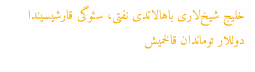خلیج شیخ‌لاری باهالاتدی نفتی، سئوگی قارشیسیندا
دوللار توماندان قالخمیش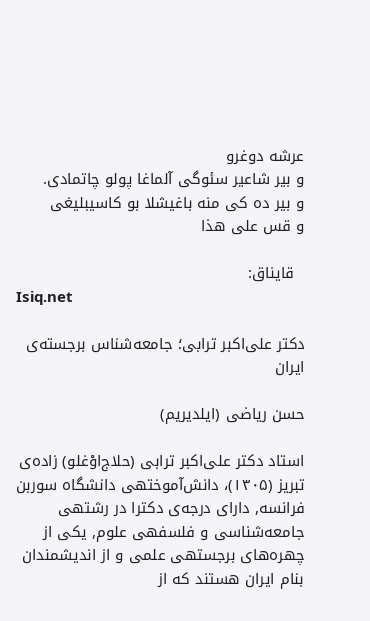عرشه دوغرو
و بیر شاعیر سئوگی آلماغا پولو چاتمادی.
و بیر ده کی منه باغیشلا بو کاسیبلیغی
و قس علی هذا

  قایناق:
Isiq.net

دکتر علی‌اکبر ترابی؛ جامعه‌شناس برجسته‌ی ایران

حسن ریاضی (ایلدیریم)

استاد دکتر علی‌اکبر ترابی (حلاج‌اوْغلو) زاده‌ی تبریز (۱۳۰۵)، دانش‌آموختهی دانشگاه سوربن فرانسه, دارای درجه‌ی دکترا در رشتهی جامعه‌شناسی و فلسفهی علوم, یکی از چهره‌های برجستهی علمی و از اندیشمندان بنام ایران هستند که از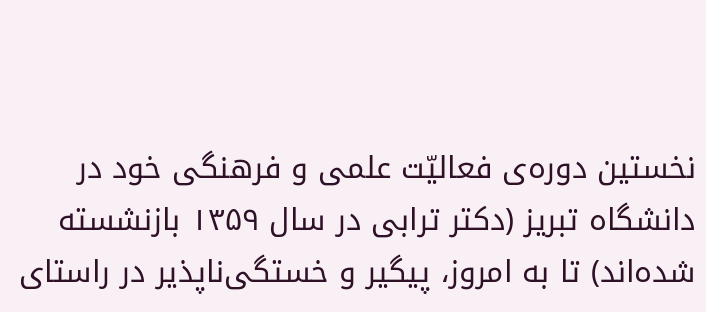نخستین دوره‌ی فعالیّت علمی و فرهنگی خود در دانشگاه تبریز (دکتر ترابی در سال ۱۳۵۹ بازنشسته شده‌اند) تا به امروز، پیگیر و خستگی‌ناپذیر در راستای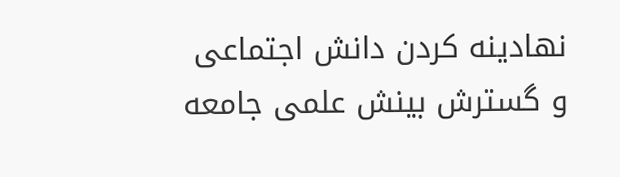نهادینه کردن دانش اجتماعی و گسترش بینش علمی جامعه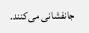جانفشانی می‌کنند.